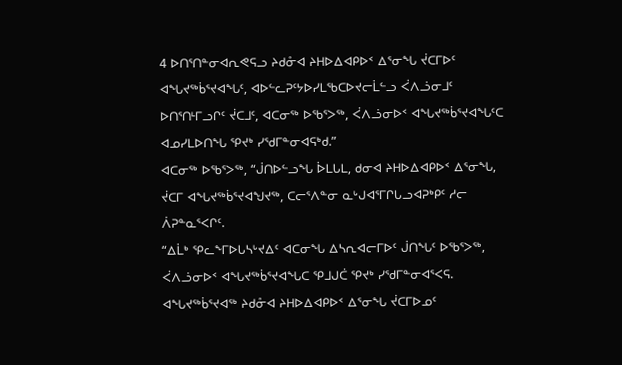4 ᐅᑎᕐᑎᓐᓂᐊᕆᕙᕋᓗ ᔨᑯᓁᐊ ᔨᕼᐅᐃᐊᑭᐅᑉ ᐃᕐᓂᖓ ᔫᑕᒥᐅᑦ ᐊᖓᔪᖅᑳᕐᔪᐊᖓᑦ, ᐊᐅᓪᓚᕈᑦᔭᐅᓯᒪᖃᑕᐅᔪᓕᒫᓪᓗ ᐹᐱᓘᓂᒧᑦ ᐅᑎᕐᑎᒻᒥᓗᒋᑦ ᔫᑕᒧᑦ, ᐊᑕᓂᖅ ᐅᖃᕐᐳᖅ, ᐹᐱᓘᓂᐅᑉ ᐊᖓᔪᖅᑳᕐᔪᐊᖓᑦᑕ ᐊᓄᓯᒪᐅᑎᖓ ᕿᔪᒃ ᓯᖁᒥᓐᓂᐊᕋᒃᑯ.”
ᐊᑕᓂᖅ ᐅᖃᕐᐳᖅ, “ᒎᑎᐅᓪᓗᖓ ᐆᒪᒐᒪ, ᑯᓂᐊ ᔨᕼᐅᐃᐊᑭᐅᑉ ᐃᕐᓂᖓ, ᔫᑕᒥ ᐊᖓᔪᖅᑳᕐᔪᐊᖑᔪᖅ, ᑕᓕᕐᐱᓐᓂ ᓇᒡᒍᐊᕐᒥᒋᒐᓗᐊᕈᒃᑭᑦ ᓱᓕ ᐲᕈᓐᓇᕐᐸᒋᑦ.
“ᐃᒫᒃ ᕿᓚᖕᒥᐅᒐᓴᒡᔪᐃᑦ ᐊᑕᓂᖓ ᐃᓴᕆᐊᓕᒥᐅᑦ ᒎᑎᖓᑦ ᐅᖃᕐᐳᖅ, ᐹᐱᓘᓂᐅᑉ ᐊᖓᔪᖅᑳᕐᔪᐊᖓᑕ ᕿᒧᒍᑖ ᕿᔪᒃ ᓯᖁᒥᓐᓂᐊᕐᐸᕋ.
ᐊᖓᔪᖅᑳᕐᔪᐊᖅ ᔨᑯᓁᐊ ᔨᕼᐅᐃᐊᑭᐅᑉ ᐃᕐᓂᖓ ᔫᑕᒥᐅᓄᑦ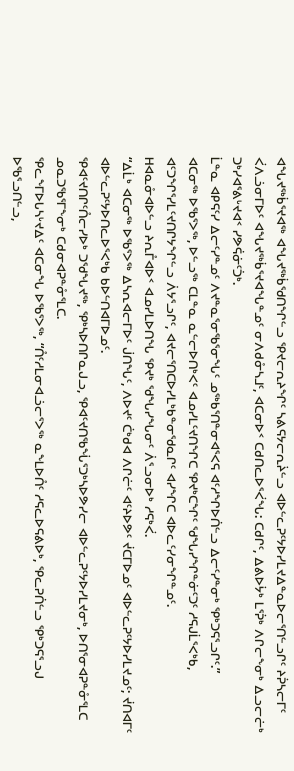ᐊᖓᔪᖅᑳᕐᔪᐊᖅ ᐊᖓᔪᖅᑳᖁᑎᖏᓪᓗ ᕿᔪᓕᕆᔨᖏᑦ ᓴᕕᕋᔭᓕᕆᔩᓪᓗ ᐊᐅᓪᓚᕈᑦᔭᐅᓯᒪᔪᐃᓐᓇᐅᓕᕐᑎᓪᓗᒋᑦ ᔨᕉᓴᓕᒥᑦ ᐹᐱᓘᓂᒥᐅᑦ ᐊᖓᔪᖅᑳᕐᔪᐊᖓᓐᓄᑦ ᓂᐱᑯᓁᓴᒧᑦ, ᐊᑕᓂᐅᑉ ᑕᑯᑎᓚᐅᕐᐹᖓ: ᑕᑯᒋᑦ, ᐃᕕᐅᔮᒃ ᒪᕐᕉᒃ ᐱᒋᓕᖕᓂᒃ ᐃᓗᓕᓖᒃ ᑐᒃᓯᐊᕐᕕᒡᔪᐊᑉ ᓯᕗᕌᓃᑦᑑᒃ.
ᒫᓐᓇ ᐊᑭᕋᑦᓯ ᐃᓕᑦᓯᓐᓄᑦ ᐱᔪᓐᓇᕐᓂᖃᕐᓂᖓᑦ ᓄᖅᑲᕐᑎᓐᓂᐊᕐᐸᕋ ᐊᑦᓱᖏᐅᑏᓪᓗ ᐃᓕᑦᓯᓐᓂᒃ ᕿᒃᑐᕋᕐᓗᒋᑦ.”
ᐊᑕᓂᖅ ᐅᖃᕐᐳᖅ, ᐅᓪᓗᖅ ᑕᒪᓐᓇ ᓇᓪᓕᐅᑎᒃᐸᑦ ᐊᓄᓯᒪᑦᔪᑎᖏᑕ ᕿᔪᒃᑕᖏᑦ ᖁᖓᓯᖏᓐᓃᑦᑐᑦ ᓱᕋᒍᒫᕐᐸᒃᑲ, ᐊᑦᑐᖏᕐᓯᒪᑦᔪᑎᒋᔭᖏᓪᓗ ᐲᔭᕐᓗᒋᑦ, ᐊᔪᓕᕐᑎᑕᐅᓯᒪᒃᑲᓐᓂᖁᓇᒋᑦ ᐊᓯᖏᑕ ᐊᐅᓚᑦᓯᓂᖏᓐᓄᑦ.
ᕼᐊᓇᓁᐊᐅᓪᓗ ᔨᕆᒤᐊᐅᑉ ᐊᓄᓯᒪᐅᑎᖓ ᕿᔪᒃ ᖁᖓᓯᖓᓂᑦ ᐲᕐᓗᓂᐅᒃ ᓱᕋᒃᐹ.
“ᐃᒫᒃ ᐊᑕᓂᖅ ᐅᖃᕐᐳᖅ ᐃᓴᕆᐊᓕᒥᐅᑦ ᒎᑎᖓᑦ, ᐱᐅᔪᑦ ᑖᒃᑯᐊ ᐱᒋᓖᑦ ᐊᑦᔨᐅᕗᑦ ᔫᑕᒥᐅᓄᑦ ᐊᐅᓪᓚᕈᑦᔭᐅᓯᒪᔪᓄᑦ; ᔫᑎᐊᒥᑦ ᐊᐅᓪᓚᕈᑦᔭᐅᑎᓚᐅᕐᐸᒃᑲ ᑲᐅᓪᑎᐊᒥᐅᓄᑦ.
ᕿᐊᑦᔪᑎᒋᑦᑍᓕᓯᐅᒃ ᑐᖁᖓᔪᖅ, ᕿᒃᓴᐅᑎᒋᓇᒍᓗ, ᕿᐊᑦᔪᑎᖃᖔᕐᑐᒃᓴᐅᕗᓯᓕ ᐊᐅᓪᓚᕈᑦᔭᐅᓯᒪᔪᓂᒃ, ᐅᑎᕐᓂᐊᕈᓐᓁᕐᒪᑕ ᓄᓇᑐᖃᕐᒥᖕᓂᒃ ᑕᑯᓂᐊᕈᓐᓁᕐᒪᑕ.
ᕿᓚᖕᒥᐅᒐᓴᒡᔪᐃᑦ ᐊᑕᓂᖓ ᐅᖃᕐᐳᖅ, “ᑍᑦᓱᒪᓂᐊᓘᓕᕐᐳᖅ ᓇᖕᒪᐅᑍᑦ ᓱᕋᓚᐅᕋᕕᐅᒃ, ᕿᓚᕈᑏᓪᓗ ᕿᒃᑐᕋᕐᓗᒍ ᐅᖃᕐᓗᑎᓪᓗ,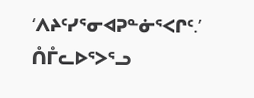‘ᐱᔨᑦᓯᕐᓂᐊᕈᓐᓃᕐᐸᒋᑦ.’ ᑍᒤᓚᐅᕐᐳᕐᓗ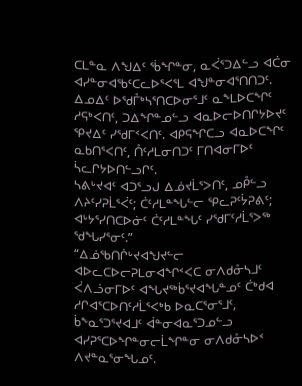ᑕᒪᓐᓇ ᐱᖑᐃᑦ ᖄᖏᓐᓂ, ᓇᐹᕐᑐᐃᓪᓗ ᐊᑖᓂ ᐊᓯᓐᓂᐊᖃᑦᑕᓚᐅᕐᐸᕐᒪ ᐊᖑᓐᓂᐊᕐᑎᑎᑐᑦ.
ᐃᓄᐃᑦ ᐅᖁᒤᒃᓴᕐᑎᑕᐅᓂᕐᒧᑦ ᓇᖕᒪᐅᑕᖏᑦ ᓱᕋᒃᐸᑎᑦ, ᑐᐃᖏᓐᓄᓪᓗ ᐊᓇᐅᓕᐅᑎᒋᔭᐅᔪᑦ ᕿᔪᐃᑦ ᓯᖁᒥᑉᐸᑎᑦ. ᐊᑭᕋᖏᑕᓗ ᐊᓇᐅᑕᖏᑦ ᓇᑲᑎᕐᐸᑎᑦ, ᑍᑦᓱᒪᓂᑎᑐᑦ ᒥᑎᐊᓂᒥᐅᑦ ᓵᓚᒋᔭᐅᑎᓪᓗᒋᑦ.
ᓴᕕᒡᔪᐊᑦ ᐊᑐᕐᓗᒍ ᐃᓅᔪᒫᕐᐳᑎᑦ, ᓄᑬᓪᓗ ᐱᔨᑦᓯᕈᒫᕐᐹᑦ; ᑖᑦᓱᒪᓐᖓᓪᓕ ᕿᓚᕈᑦᔮᕈᕕᑦ; ᐊᒡᔭᕐᓯᑎᑕᐅᓃᑦ ᑖᑦᓱᒪᓐᖓᑦ ᓯᖁᒥᑦᓱᒫᕐᐳᖅ ᖁᖓᓯᕐᓂᑦ.”
“ᐃᓅᖃᑎᒌᒡᔪᐊᖑᔪᓪᓕ ᐊᐅᓚᑕᐅᓕᕈᒪᓂᐊᖏᑉᐸᑕ ᓂᐱᑯᓁᓴᒧᑦ ᐹᐱᓘᓂᒥᐅᑦ ᐊᖓᔪᖅᑳᕐᔪᐊᖓᓐᓄᑦ ᑖᒃᑯᐊ ᓱᒋᐊᕐᑕᐅᑎᑦᓱᒫᕐᐸᒃᑲ ᐅᓇᑕᕐᓂᕐᒧᑦ, ᑳᖕᓇᕐᑐᕐᔪᐊᒧᑦ ᐋᓐᓂᐊᓇᕐᑐᓄᓪᓗ ᐊᓯᕈᕐᑕᐅᖏᓐᓂᓕᒫᖏᓐᓂ ᓂᐱᑯᓁᓴᐅᑉ ᐱᔪᓐᓇᕐᓂᖓᓄᑦ.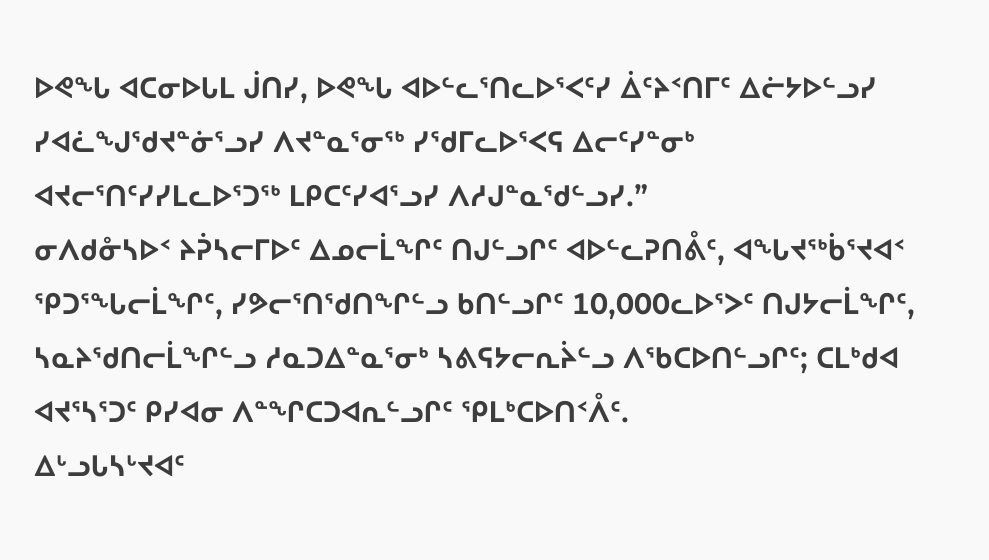ᐅᕙᖓ ᐊᑕᓂᐅᒐᒪ ᒎᑎᓯ, ᐅᕙᖓ ᐊᐅᓪᓚᕐᑎᓚᐅᕐᐸᑦᓯ ᐄᑦᔨᑉᑎᒥᑦ ᐃᓖᔭᐅᓪᓗᓯ ᓯᐊᓛᖑᖁᔪᓐᓃᕐᓗᓯ ᐱᔪᓐᓇᕐᓂᖅ ᓯᖁᒥᓚᐅᕐᐸᕋ ᐃᓕᑦᓯᓐᓂᒃ ᐊᔪᓕᕐᑎᑦᓯᓯᒪᓚᐅᕐᑐᖅ ᒪᑭᑕᑦᓯᐊᕐᓗᓯ ᐱᓱᒍᓐᓇᖁᓪᓗᓯ.”
ᓂᐱᑯᓁᓴᐅᑉ ᔨᕉᓴᓕᒥᐅᑦ ᐃᓄᓕᒫᖏᑦ ᑎᒍᓪᓗᒋᑦ ᐊᐅᓪᓚᕈᑎᕔᑦ, ᐊᖓᔪᖅᑳᕐᔪᐊᑉ ᕿᑐᕐᖓᓕᒫᖏᑦ, ᓯᕗᓕᕐᑎᖁᑎᖏᓪᓗ ᑲᑎᓪᓗᒋᑦ 10,000ᓚᐅᕐᐳᑦ ᑎᒍᔭᓕᒫᖏᑦ, ᓴᓇᔨᖁᑎᓕᒫᖏᓪᓗ ᓱᓇᑐᐃᓐᓇᕐᓂᒃ ᓴᕕᕋᔭᓕᕆᔩᓪᓗ ᐱᖃᑕᐅᑎᓪᓗᒋᑦ; ᑕᒪᒃᑯᐊ ᐊᔪᕐᓴᕐᑐᑦ ᑭᓯᐊᓂ ᐱᓐᖏᑕᑐᐊᕆᓪᓗᒋᑦ ᕿᒪᒃᑕᐅᑎᑉᐰᑦ.
ᐃᒡᓗᒐᓴᒡᔪᐊᑦ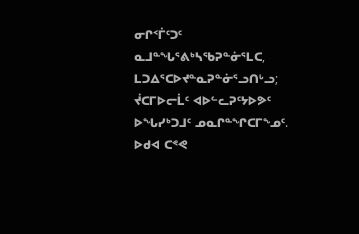ᓂᒋᑉᒦᑦᑐᑦ ᓇᒧᓐᖓᕐᕕᒃᓴᖃᕈᓐᓃᕐᒪᑕ, ᒪᑐᐃᕐᑕᐅᔪᓐᓇᕈᓐᓃᕐᓗᑎᒡᓗ; ᔫᑕᒥᐅᓕᒫᑦ ᐊᐅᓪᓚᕈᑦᔭᐅᕗᑦ ᐅᖓᓯᒃᑐᒧᑦ ᓄᓇᒋᓐᖏᑕᒥᖕᓄᑦ.
ᐅᑯᐊ ᑕᕝᕙ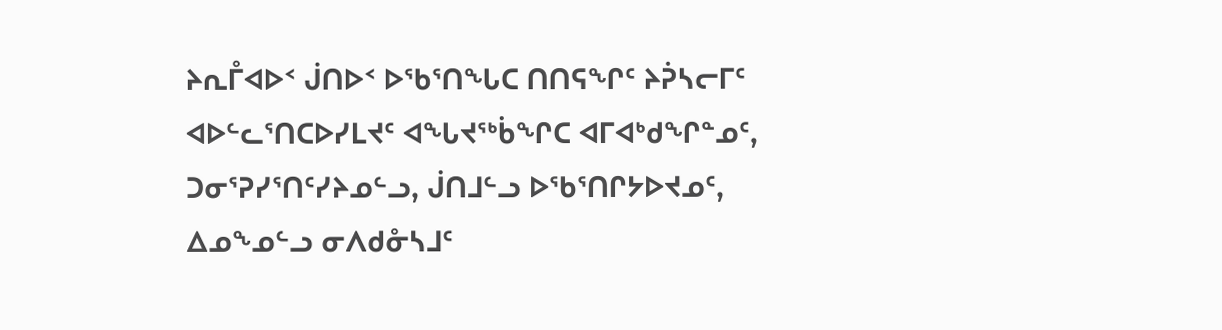ᔨᕆᒤᐊᐅᑉ ᒎᑎᐅᑉ ᐅᖃᕐᑎᖓᑕ ᑎᑎᕋᖏᑦ ᔨᕉᓴᓕᒥᑦ ᐊᐅᓪᓚᕐᑎᑕᐅᓯᒪᔪᑦ ᐊᖓᔪᖅᑳᖏᑕ ᐊᒥᐊᒃᑯᖏᓐᓄᑦ, ᑐᓂᕐᕈᓯᕐᑎᑦᓯᔨᓄᓪᓗ, ᒎᑎᒧᓪᓗ ᐅᖃᕐᑎᒋᔭᐅᔪᓄᑦ, ᐃᓄᖕᓄᓪᓗ ᓂᐱᑯᓁᓴᒧᑦ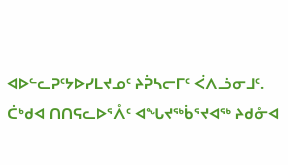ᐊᐅᓪᓚᕈᑦᔭᐅᓯᒪᔪᓄᑦ ᔨᕉᓴᓕᒥᑦ ᐹᐱᓘᓂᒧᑦ.
ᑖᒃᑯᐊ ᑎᑎᕋᓚᐅᕐᐰᑦ ᐊᖓᔪᖅᑳᕐᔪᐊᖅ ᔨᑯᓁᐊ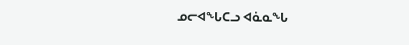ᓄᓕᐊᖓᑕᓗ ᐊᓈᓇᖓ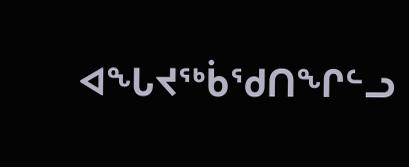ᐊᖓᔪᖅᑳᖁᑎᖏᓪᓗ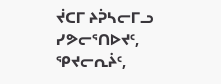ᔫᑕᒥ ᔨᕉᓴᓕᒥᓗ ᓯᕗᓕᕐᑎᐅᔪᑦ, ᕿᔪᓕᕆᔩᑦ,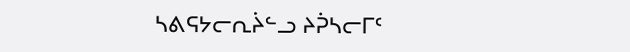ᓴᕕᕋᔭᓕᕆᔩᓪᓗ ᔨᕉᓴᓕᒥᑦ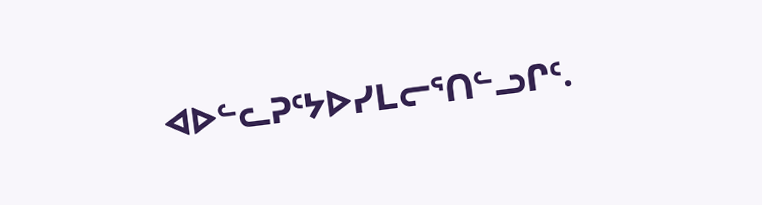ᐊᐅᓪᓚᕈᑦᔭᐅᓯᒪᓕᕐᑎᓪᓗᒋᑦ.